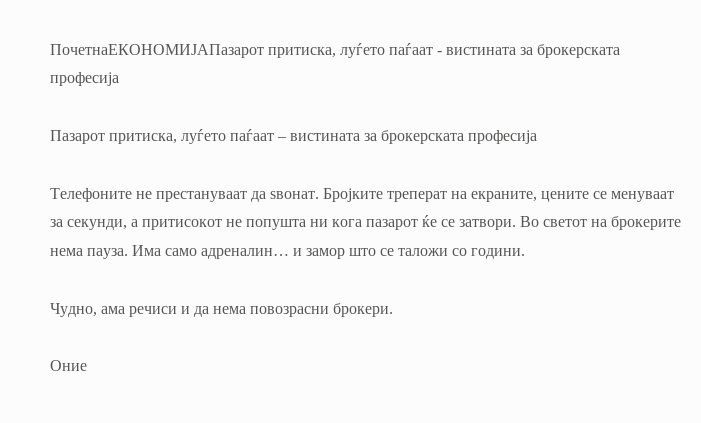ПочетнаЕКОНОМИЈАПазарот притиска, луѓето паѓаат - вистината за брокерската професија

Пазарот притиска, луѓето паѓаат – вистината за брокерската професија

Телефоните не престануваат да ѕвонат. Бројките треперат на екраните, цените се менуваат за секунди, а притисокот не попушта ни кога пазарот ќе се затвори. Во светот на брокерите нема пауза. Има само адреналин… и замор што се таложи со години.

Чудно, ама речиси и да нема повозрасни брокери.

Оние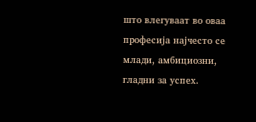што влегуваат во оваа професија најчесто се млади, амбициозни, гладни за успех.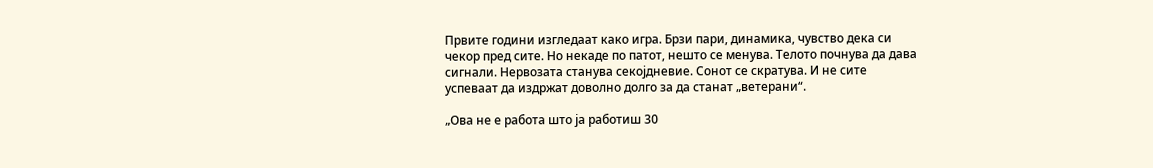Првите години изгледаат како игра. Брзи пари, динамика, чувство дека си чекор пред сите. Но некаде по патот, нешто се менува. Телото почнува да дава сигнали. Нервозата станува секојдневие. Сонот се скратува. И не сите успеваат да издржат доволно долго за да станат „ветерани“.

„Ова не е работа што ја работиш 30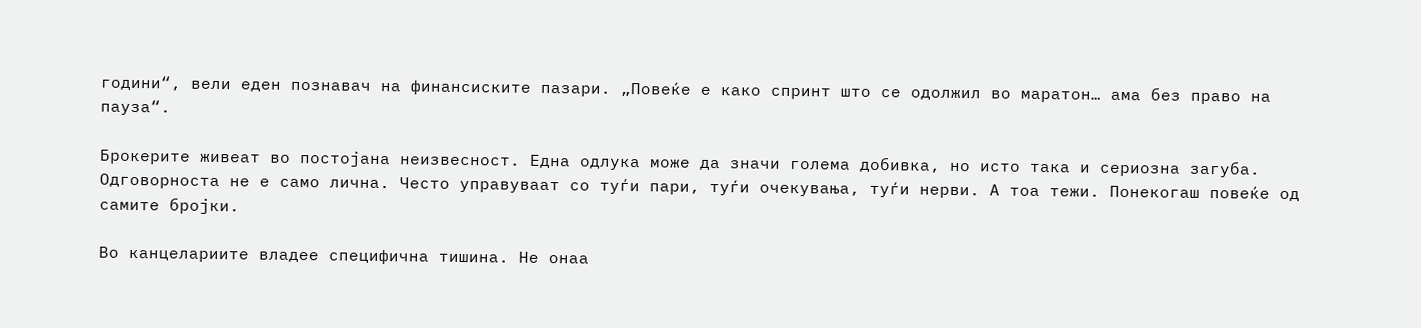години“, вели еден познавач на финансиските пазари. „Повеќе е како спринт што се одолжил во маратон… ама без право на пауза“.

Брокерите живеат во постојана неизвесност. Една одлука може да значи голема добивка, но исто така и сериозна загуба. Одговорноста не е само лична. Често управуваат со туѓи пари, туѓи очекувања, туѓи нерви. А тоа тежи. Понекогаш повеќе од самите бројки.

Во канцелариите владее специфична тишина. Не онаа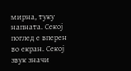мирна, туку напната. Секој поглед е вперен во екран. Секој звук значи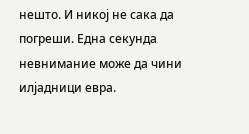нешто. И никој не сака да погреши. Една секунда невнимание може да чини илјадници евра.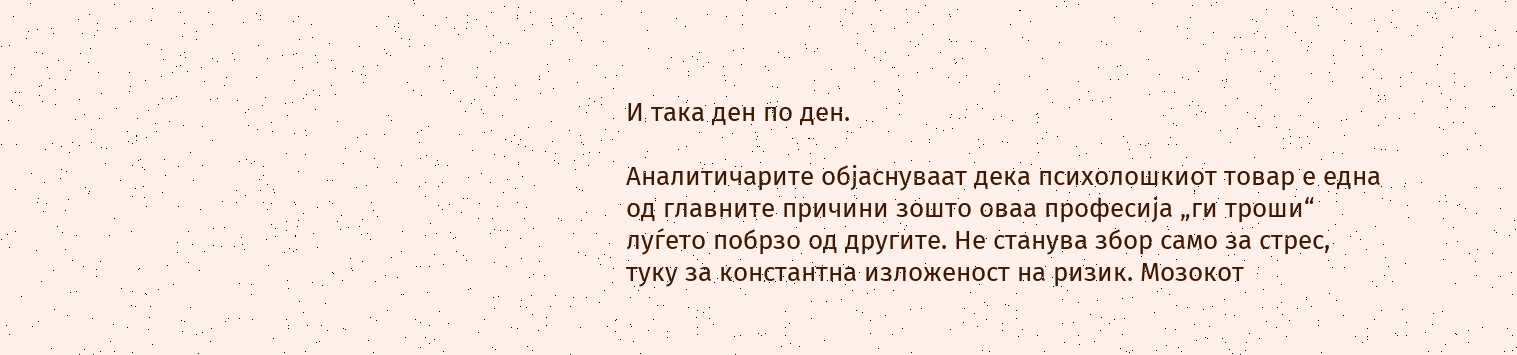И така ден по ден.

Аналитичарите објаснуваат дека психолошкиот товар е една од главните причини зошто оваа професија „ги троши“ луѓето побрзо од другите. Не станува збор само за стрес, туку за константна изложеност на ризик. Мозокот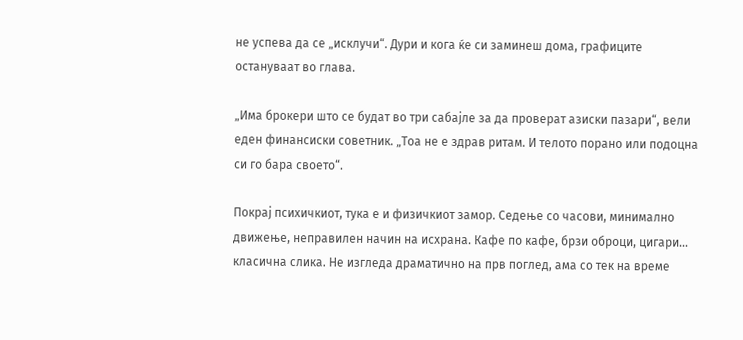не успева да се „исклучи“. Дури и кога ќе си заминеш дома, графиците остануваат во глава.

„Има брокери што се будат во три сабајле за да проверат азиски пазари“, вели еден финансиски советник. „Тоа не е здрав ритам. И телото порано или подоцна си го бара своето“.

Покрај психичкиот, тука е и физичкиот замор. Седење со часови, минимално движење, неправилен начин на исхрана. Кафе по кафе, брзи оброци, цигари… класична слика. Не изгледа драматично на прв поглед, ама со тек на време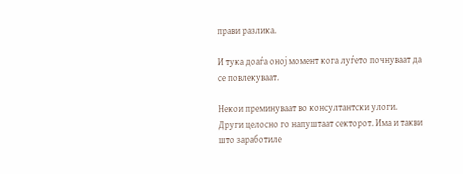прави разлика.

И тука доаѓа оној момент кога луѓето почнуваат да се повлекуваат.

Некои преминуваат во консултантски улоги. Други целосно го напуштаат секторот. Има и такви што заработиле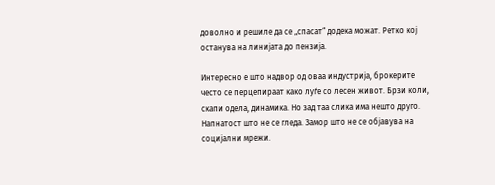доволно и решиле да се „спасат“ додека можат. Ретко кој останува на линијата до пензија.

Интересно е што надвор од оваа индустрија, брокерите често се перцепираат како луѓе со лесен живот. Брзи коли, скапи одела, динамика. Но зад таа слика има нешто друго. Напнатост што не се гледа. Замор што не се објавува на социјални мрежи.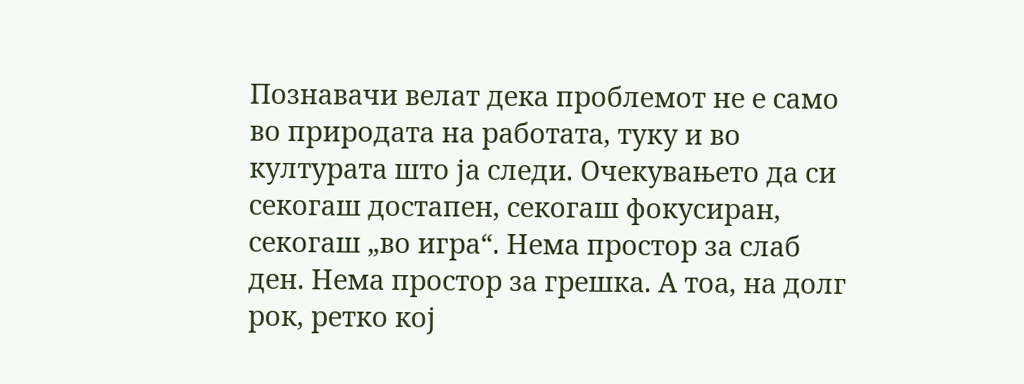Познавачи велат дека проблемот не е само во природата на работата, туку и во културата што ја следи. Очекувањето да си секогаш достапен, секогаш фокусиран, секогаш „во игра“. Нема простор за слаб ден. Нема простор за грешка. А тоа, на долг рок, ретко кој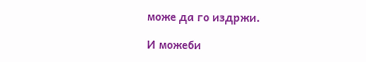може да го издржи.

И можеби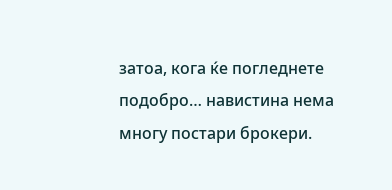затоа, кога ќе погледнете подобро… навистина нема многу постари брокери.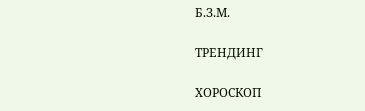Б.З.М.

ТРЕНДИНГ

ХОРОСКОП